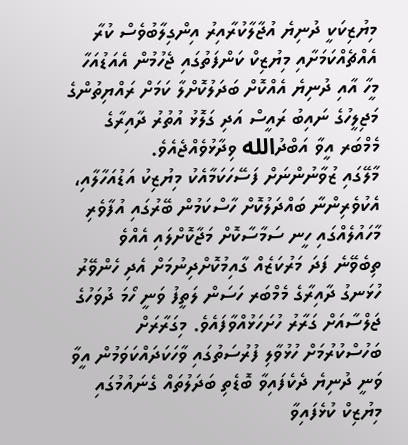މިޔުޒިކަކީ ދުނިޔެ އުޖާލާކުރާއިރު އިންގިލާބުވެސް ކުރާ އެއްޗެއްކަމަށާއި މިޔުޒިކް ކަންފަތުގައި ޖެހުމުން އެއަޑުއަހާ މީހާ އާއި ދުނިޔެ އެއްކޮށް ބަދަލުކޮށްލާ ކަމަށް ރައްޔިތުންގެ މަޖިލީހުގެ ނައިބު ރައީސް އަދި ގަލޮޅު އުތުރު ދާއިރާގެ މެމްބަރ އީވާ އަބްދުالله ވިދާޅުވެއްޖެއެވެ.
މާލޭގައި ޒުވާނުންނަށް ފަސޭހަކަމާއެކު މިޔުޒިކު އަޑުއަހާލާއި، އެކުވެރިންނާ ބައްދަލުކޮށް ހާސްކަމުން ބޭރުގައި އުފާވެރި މާހައުލެއްގައި ހީނ ސަމާސާކޮށް މަޖާކޮށްލައި އެއްވެ ތިބެވޭނެ ފަދަ މަރުކަޒެއް ގާއިމުކޮށްދިނުމަށް އެދި ހެންވޭރު ހުޅަނގު ދާއިރާގެ މެމްބަރ ހަސަން ލަތީފު ވަނީ ހޯމަ ދުވަހުގެ ޖަލްސާއަށް ގަރާރު ހުށަހަޅުއްވާފައެވެ. މިގަރާރަށް ބަހުސްކުރުމަށް ހުޅުވާލި ފުރުސަތުގައި ވާހަކަދައްކަވަމުން އީވާ ވަނީ ދުނިޔެ ދެކެފައިވާ ބޮޑެތި ބަދަލުތައް ގެނައުމުގައި މިޔުޒިކް ކުޅެފައިވާ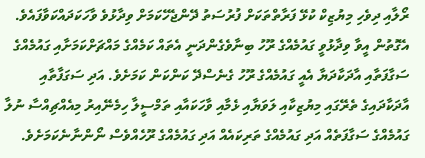ރޯލާއި ދިވެހި މިޔުޒިކް ކުޅޭ ފަރާތްތަކަށް ފުރުސަތު ދޭންޖެހޭކަމަށް ވިދާޅުވެ ވާހަކަދައްކަވާފައެވެ.
އެގޮތުން އީވާ ވިދާޅުވީ ގައުމެއްގެ ރޫހު ބިނާވެގެންދަނީ އެތައް ކަމެއްގެ މައްޗަށްކަމަށާއި ގައުމެއްގެ ސަގާފަތާއި އާދަކާދަޔާ އެއީ ގައުމެއްގެ ރޫހު ގެނެސްދޭ ކަންކަން ކަމަށެވެ. އަދި ސަގަފާތާއި އާދަކާދައިގެ ތެރޭގައި މިޔުޒިކާއި ލަވަޔާއި ޅެމާއި ވާހަކައާއި ތަމްސީލާ ހިމެނޭއިރު މިއެއްޗިއްސާ ނުލާ ގައުމެއްގެ ސަގާފަތެއް އަދި ގައުމެއްގެ ތަރިކައެއް އަދި ގައުމެއްގެ ރޫހެއްވެސް ނޯންނާނެކަމަށެވެ.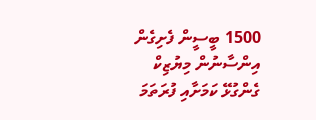1500 ބީސީން ފެށިގެން އިންސާނުން މިޔުޒިކް ގެންގުޅޭ ކަމަށާއި ފުރަތަމަ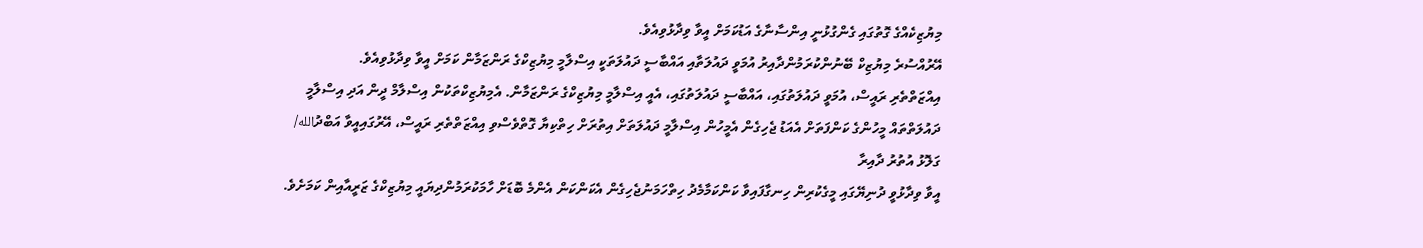މިޔުޒިކެއްގެ ގޮތުގައި ގެންގުޅުނީ އިންސާނާގެ އަޑުކަމަށް އީވާ ވިދާޅުވިއެވެ.
އޭރުއްސުރެ މިޔުޒިކް ބޭނުންކުރަމުންދާއިރު އުމަވީ ދައުލަތާއި އައްބާސީ ދައުލަތަކީ އިސްލާމީ މިޔުޒިކްގެ ރަންޒަމާން ކަމަށް އީވާ ވިދާޅުވިއެވެ.
އިއްޒަތްތެރި ރައީސް، އުމަވީ ދައުލަތުގައި، އައްބާސީ ދައުލަތުގައި، އެއީ އިސްލާމީ މިޔުޒިކްގެ ރަންޒަމާން. އެމިޔުޒިކްތަކުން އިސްލާމް ދީން އަދި އިސްލާމީ ދައުލަތްތައް މީހުންގެ ކަންފަތަށް އެއަޑު ޖެހިގެން އެމީހުން އިސްލާމީ ދައުލަތަށް އިތުރަށް ހިތްކިޔާ ގޮތްވެސްވި އިއްޒަތްތެރި ރައީސް، އޭރުގައިއީވާ އަބްދުالله/ ގަލޮޅު އުތުރު ދާއިރާ
އީވާ ވިދާޅުވީ ދުނިޔޭގައި މީގެކުރިން ހިނގާފައިވާ ކަންކަމާމެދު ހިތްހަމަނުޖެހިގެން އެކަންކަން އެންމެ ބޮޑަށް ހާމަކުރަމުންދިޔައީ މިޔުޒިކްގެ ޒަރީއާއިން ކަމަށެވެ.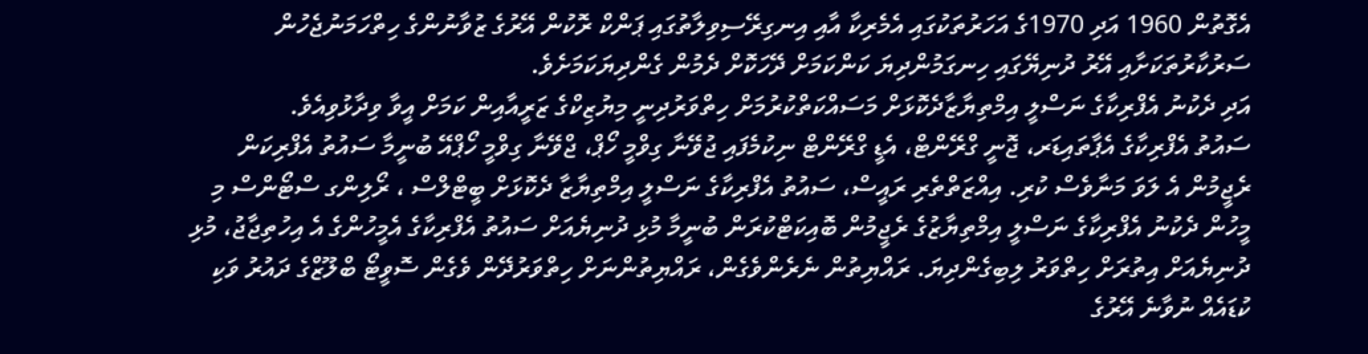އެގޮތުން 1960 އަދި 1970ގެ އަހަރުތަކުގައި އެމެރިކާ އާއި އިނގިރޭސިވިލާތުގައި ޕަންކް ރޮކުން އޭރުގެ ޒުވާނުންގެ ހިތްހަމަނުޖެހުން ސަރުކާރުތަކަށާއި އޭރު ދުނިޔޭގައި ހިނގަމުންދިޔަ ކަންކަމަށް ދޭހަކޮށް ދެމުން ގެންދިޔަކަމަށެވެ.
އަދި ދެކުނު އެފްރިކާގެ ނަސްލީ އިމްތިޔާޒާދެކޮޅަށް މަސައްކަތްކުރުމަށް ހިތްވަރުދިނީ މިޔުޒިކްގެ ޒަރީއާއިން ކަމަށް އީވާ ވިދާޅުވިއެވެ.
ސައުތު އެފްރިކާގެ އެޕާތައިޑަރ، ޖޮނީ ގްރޭންޓް، އެޑީ ގްރޭންޓް ނިކުމެފައި ޖުވޭނާ ގިވްމީ ހޯޕް، ޖްވޭނާ ގިވްމީ ހޯޕްއޭ ބުނީމާ ސައުތު އެފްރިކަން ރެޖީމުން އެ ލަވަ މަނާވެސް ކުރި. އިއްޒަތްތެރި ރައީސް، ސައުތު އެފްރިކާގެ ނަސްލީ އިމްތިޔާޒާ ދެކޮޅަށް ބީޓްލްސް ، ރޯލިންގ ސްޓޯންސް މި މީހުން ދެކުނު އެފްރިކާގެ ނަސްލީ އިމްތިޔާޒުގެ ރެޖީމުން ބޮއިކަޓްކުރަން ބުނީމާ މުޅި ދުނިޔެއަށް ސައުތު އެފްރިކާގެ އެމީހުންގެ އެ އިހުތިޖާޖު، މުޅި ދުނިޔެއަށް އިތުރަށް ހިތްވަރު ލިބިގެންދިޔަ. ރައްޔިތުން ނެރެންވެގެން، ރައްޔިތުންނަށް ހިތްވަރުދޭން ވެގެން ސޮވީޓޯ ބްލޫޒްގެ ދައުރު ވަކި ކުޑައެއް ނުވާނެ އޭރުގެ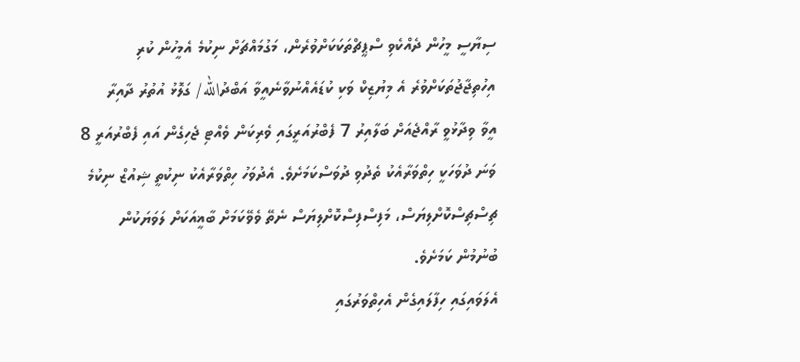ސިޔާސީ މީހުން ދެއްކެވި ސްޕީޗްތަކަކަށްވުރެން، މަގުމައްޗަށް ނިކުމެ އެމީހުން ކުރި އިހުތިޖާޖުތަކަށްވުރެ އެ މިޔުޒިކް ވަކި ކުޑައެއްނުވާނެއީވާ އަބްދުالله/ ގަލޮޅު އުތުރު ދާއިރާ
އީވާ ވިދާޅުވީ ރާއްޖެއަށް ބަލާއިރު 7 ފެބްރުއަރީގައި ވެރިކަން ވެއްޓި ޖެހިގެން އައި ފެބްރުއަރީ 8 ވަނަ ދުވަހަކީ ހިތްވަރާއެކު ތެދުވި ދުވަސްކަމަށެވެ. އެދުވަހު ހިތްވަރާއެކު ނިކުތީ ޝިއުޒް ނިކުމެ ޗިސްޗިސްކޮށްލިޔަސް، މަފިސްފިސްކޮށްލިޔަސް ނެތޭ ވެވޭކަމަށް ބާޣީއަކަށް ލަވަޔަކުން ބުނުމުން ކަމަށެވެ.
އެލަވައިގައި ހިފާލައިގެން އެހިތްވަރުގައި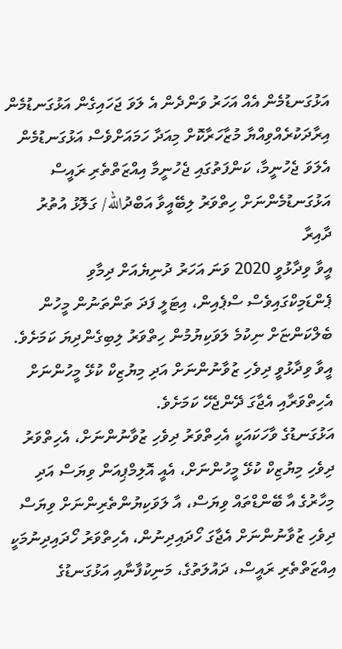އަޅުގަނޑުމެން އެއް އަހަރު ވަންދެން އެ ލަވަ ޖަހައިގެން އަޅުގަނޑުމެން އިރާދަކުރެއްވިއްޔާ މުޒާހަރާކޮށް މިއަދާ ހަމައަށްވެސް އަޅުގަނޑުމެން އެލަވަ ޖެހުނީމާ، ކަންފަތުގައި ޖެހުނީމާ އިއްޒަތްތެރި ރައީސް އަޅުގަނޑުމެންނަށް ހިތްވަރު ލިބޭއީވާ އަބްދުالله/ ގަލޮޅު އުތުރު ދާއިރާ
އީވާ ވިދާޅުވީ 2020 ވަނަ އަހަރު ދުނިޔެއަށް ދިމާވި ޕެންޑަމިކްގައިވެސް ސްޕެއިން، އިޓަލީ ފަދަ ތަންތަނުން މީހުން ބެލްކަންޏަށް ނިކުމެ ލަވަކިޔުމުން ހިތްވަރު ލިބިގެންދިޔަ ކަމަށެވެ.
އީވާ ވިދާޅުވީ ދިވެހި ޒުވާނުންނަށް އަދި މިޔުޒިކް ކުޅޭ މީހުންނަށް އެހިތްވަރާއި އެޖާގަ ދޭންޖެހޭ ކަމަށެވެ.
އަޅުގަނޑުގެ ވާހަކައަކީ އެހިތްވަރު ދިވެހި ޒުވާނުންނަށް، އެހިތްވަރު ދިވެހި މިޔުޒިކް ކުޅޭ މީހުންނަށް، އެއީ އޮލިމްޕިއަން ވިޔަސް އަދި މިހާރުގެ އާ ބޭންޑްތައް ވިޔަސް، އާ ލަވަކިޔުންތެރިންނަށް ވިޔަސް ދިވެހި ޒުވާނުންނަށް އެޖާގަ ހޯދައިދިނުން، އެހިތްވަރު ހޯދައިދިނުމަކީ އިއްޒަތްތެރި ރައީސް، ދައުލަތުގެ، މަނިކުފާނާއި އަޅުގަނޑުގެ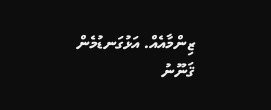ޒިންމާއެއް. އަޅުގަނޑުމެން ޤަނޫނު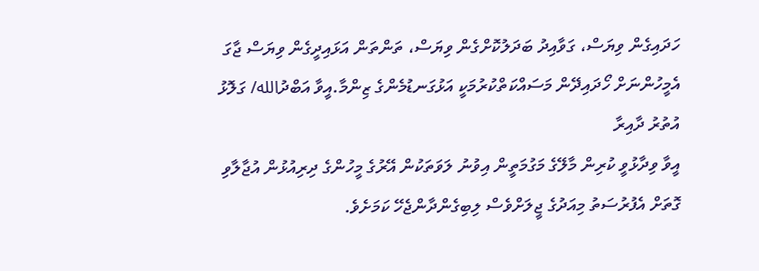ހަދައިގެން ވިޔަސް، ގަވާއިދު ބަދަލުކޮށްގެން ވިޔަސް، ތަންތަން އަޅައިދީގެން ވިޔަސް ޖާގަ އެމީހުންނަށް ހޯދައިދޭން މަސައްކަތްކުރުމަކީ އަޅުގަނޑުމެންގެ ޒިންމާ.އީވާ އަބްދުالله/ ގަލޮޅު އުތުރު ދާއިރާ
އީވާ ވިދާޅުވީ ކުރިން މާލޭގެ މަގުމަތީން އިވުނު ލަވަތަކުން އޭރުގެ މީހުންގެ ދިރިއުޅުން އުޖާލާވި ގޮތަށް އެފުރުސަތު މިއަދުގެ ޖީލަށްވެސް ލިބިގެންދާންޖެހޭ ކަމަށެވެ.